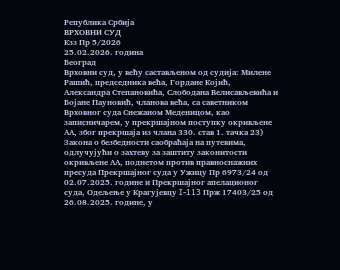Република Србија
ВРХОВНИ СУД
Кзз Пр 5/2026
25.02.2026. година
Београд
Врховни суд, у већу састављеном од судија: Милене Рашић, председника већа, Гордане Којић, Александра Степановића, Слободана Велисављевића и Бојане Пауновић, чланова већа, са саветником Врховног суда Снежаном Меденицом, као записничарем, у прекршајном поступку окривљене АА, због прекршаја из члана 330. став 1. тачка 23) Закона о безбедности саобраћаја на путевима, одлучујући о захтеву за заштиту законитости окривљене АА, поднетом против правноснажних пресуда Прекршајног суда у Ужицу Пр 6973/24 од 02.07.2025. године и Прекршајног апелационог суда, Одељење у Крагујевцу I-113 Прж 17403/25 од 26.08.2025. године, у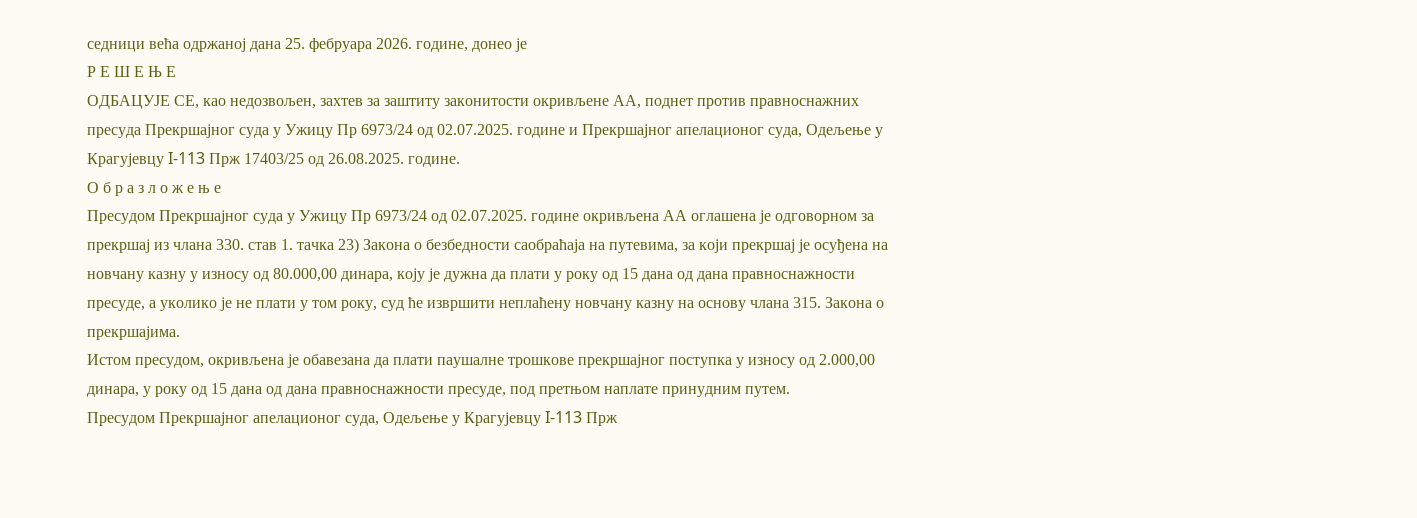седници већа одржаној дана 25. фебруара 2026. године, донео је
Р Е Ш Е Њ Е
ОДБАЦУЈЕ СЕ, као недозвољен, захтев за заштиту законитости окривљене АА, поднет против правноснажних пресуда Прекршајног суда у Ужицу Пр 6973/24 од 02.07.2025. године и Прекршајног апелационог суда, Одељење у Крагујевцу I-113 Прж 17403/25 од 26.08.2025. године.
О б р а з л о ж е њ е
Пресудом Прекршајног суда у Ужицу Пр 6973/24 од 02.07.2025. године окривљена АА оглашена је одговорном за прекршај из члана 330. став 1. тачка 23) Закона о безбедности саобраћаја на путевима, за који прекршај је осуђена на новчану казну у износу од 80.000,00 динара, коју је дужна да плати у року од 15 дана од дана правноснажности пресуде, а уколико је не плати у том року, суд ће извршити неплаћену новчану казну на основу члана 315. Закона о прекршајима.
Истом пресудом, окривљена је обавезана да плати паушалне трошкове прекршајног поступка у износу од 2.000,00 динара, у року од 15 дана од дана правноснажности пресуде, под претњом наплате принудним путем.
Пресудом Прекршајног апелационог суда, Одељење у Крагујевцу I-113 Прж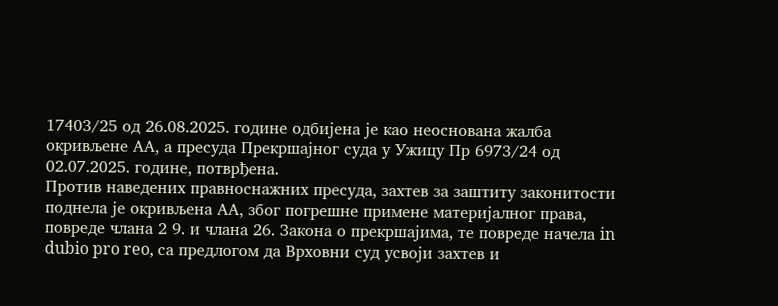17403/25 од 26.08.2025. године одбијена је као неоснована жалба окривљене АА, а пресуда Прекршајног суда у Ужицу Пр 6973/24 од 02.07.2025. године, потврђена.
Против наведених правноснажних пресуда, захтев за заштиту законитости поднела је окривљена АА, због погрешне примене материјалног права, повреде члана 2 9. и члана 26. Закона о прекршајима, те повреде начела in dubio pro reo, са предлогом да Врховни суд усвоји захтев и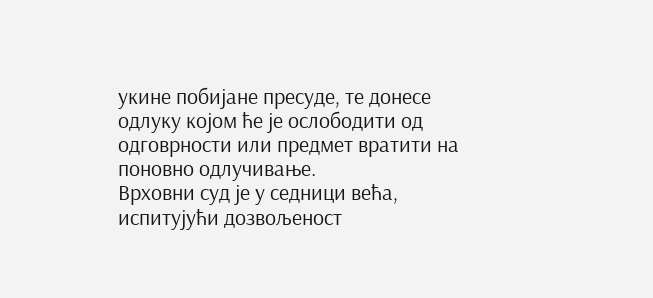укине побијане пресуде, те донесе одлуку којом ће је ослободити од одговрности или предмет вратити на поновно одлучивање.
Врховни суд је у седници већа, испитујући дозвољеност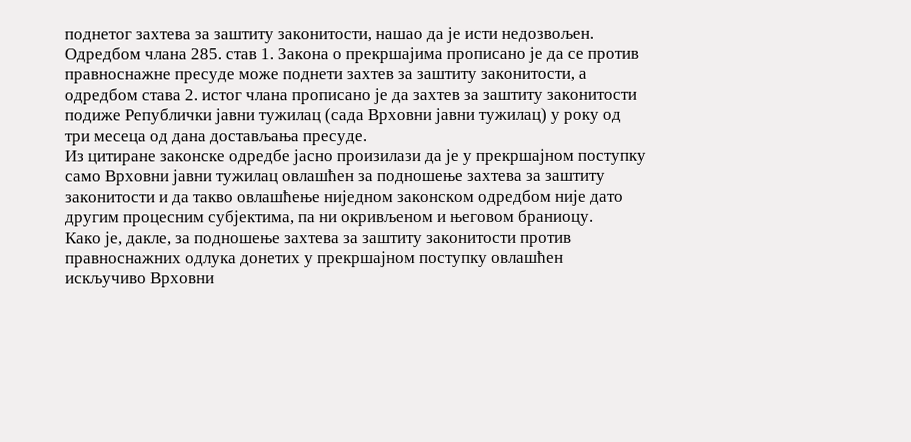поднетог захтева за заштиту законитости, нашао да је исти недозвољен.
Одредбом члана 285. став 1. Закона о прекршајима прописано је да се против правноснажне пресуде може поднети захтев за заштиту законитости, а одредбом става 2. истог члана прописано је да захтев за заштиту законитости подиже Републички јавни тужилац (сада Врховни јавни тужилац) у року од три месеца од дана достављања пресуде.
Из цитиране законске одредбе јасно произилази да је у прекршајном поступку само Врховни јавни тужилац овлашћен за подношење захтева за заштиту законитости и да такво овлашћење ниједном законском одредбом није дато другим процесним субјектима, па ни окривљеном и његовом браниоцу.
Како је, дакле, за подношење захтева за заштиту законитости против правноснажних одлука донетих у прекршајном поступку овлашћен искључиво Врховни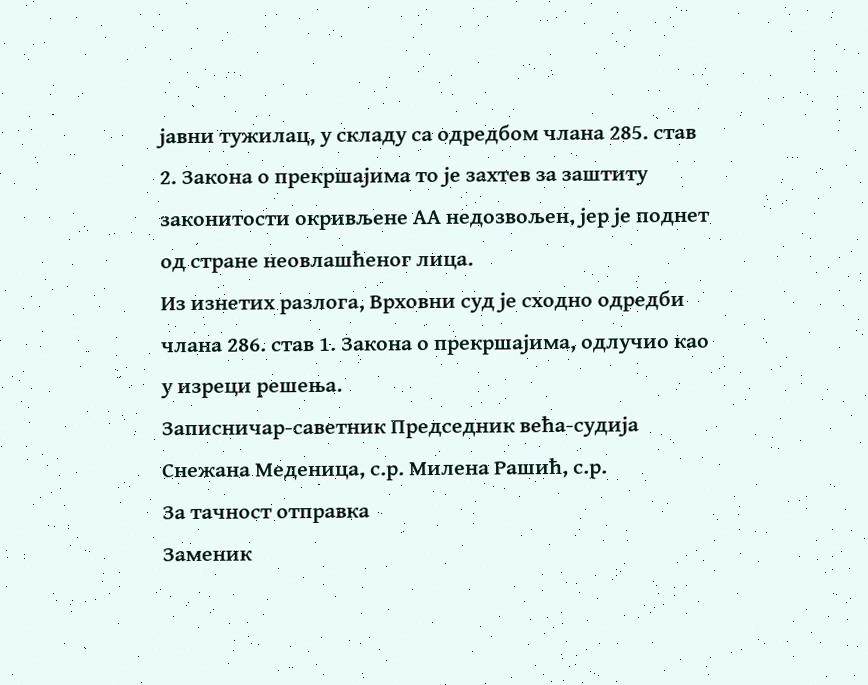јавни тужилац, у складу са одредбом члана 285. став 2. Закона о прекршајима то је захтев за заштиту законитости окривљене АА недозвољен, јер је поднет од стране неовлашћеног лица.
Из изнетих разлога, Врховни суд је сходно одредби члана 286. став 1. Закона о прекршајима, одлучио као у изреци решења.
Записничар-саветник Председник већа-судија
Снежана Меденица, с.р. Милена Рашић, с.р.
За тачност отправка
Заменик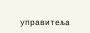управитеља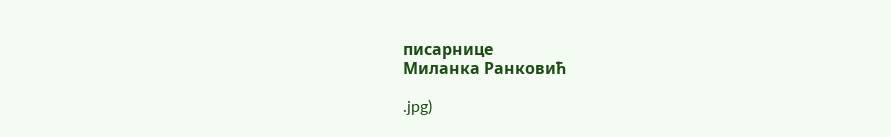писарнице
Миланка Ранковић

.jpg)